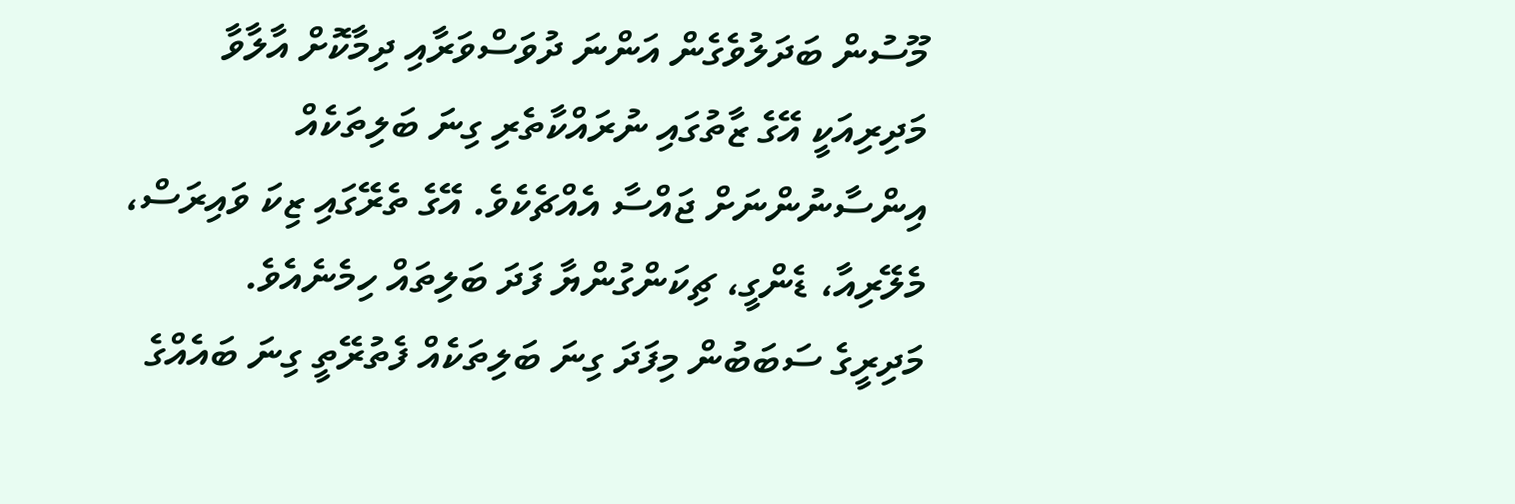މޫސުން ބަދަލުވެގެން އަންނަ ދުވަސްވަރާއި ދިމާކޮށް އާލާވާ މަދިރިއަކީ އޭގެ ޒާތުގައި ނުރައްކާތެރި ގިނަ ބަލިތަކެއް އިންސާނުންނަށް ޖައްސާ އެއްޗެކެވެ. އޭގެ ތެރޭގައި ޒިކަ ވައިރަސް، މެލޭރިއާ، ޑެންގީ، ޗިކަންގުންޔާ ފަދަ ބަލިތައް ހިމެނެއެވެ.
މަދިރީގެ ސަބަބުން މިފަދަ ގިނަ ބަލިތަކެއް ފެތުރޭތީ ގިނަ ބައެއްގެ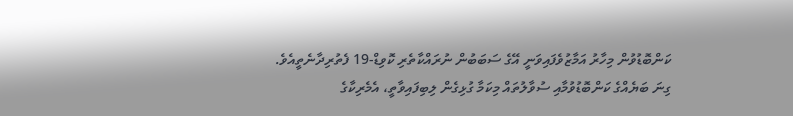ކަންބޮޑުވުން މިހާރު އަމާޒުވެފައިވަނީ އޭގެ ސަބަބުން ނުރައްކާތެރި ކޮވިޑް-19 ފެތުރިދާނެތީއެވެ.
ގިނަ ބަޔެއްގެ ކަންބޮޑުވުމާއި ސުވާލުތައް މިކަމާ ގުޅިގެން ލިބިފައިވާތީ، އެމެރިކާގެ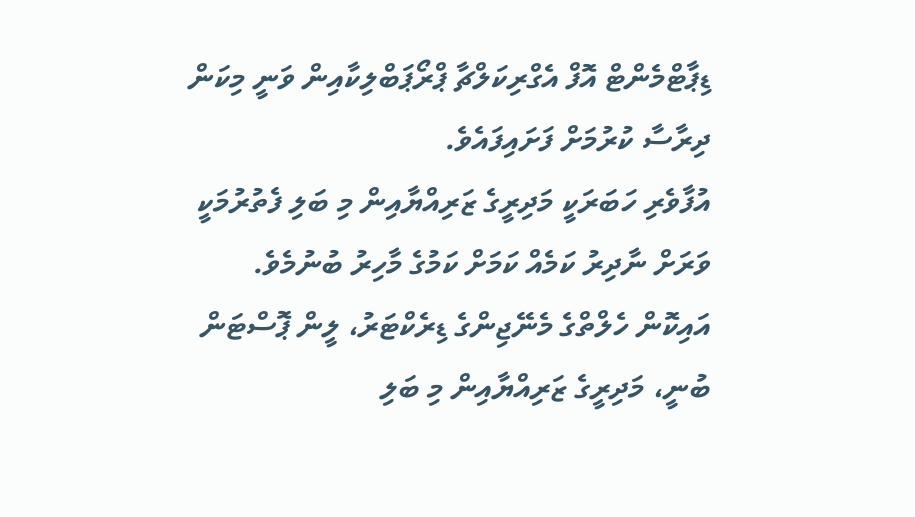ޑިޕާޓްމެންޓް އޮފް އެގްރިކަލްޗާ ޕްރޯޕަބްލިކާއިން ވަނީ މިކަން ދިރާސާ ކުރުމަށް ފަށައިފައެވެ.
އުފާވެރި ހަބަރަކީ މަދިރީގެ ޒަރިއްޔާއިން މި ބަލި ފެތުރުމަކީ ވަރަށް ނާދިރު ކަމެއް ކަމަށް ކަމުގެ މާހިރު ބުނުމެވެ.
އައިކޮން ހެލްތްގެ މެނޭޖިންގެ ޑިރެކްޓަރު، ލީން ޕޮސްޓަން ބުނީ، މަދިރީގެ ޒަރިއްޔާއިން މި ބަލި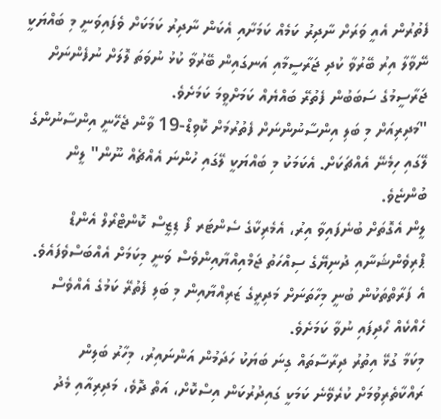ފެތުރުން އެއީ ވަރަށް ނާދިރު ކަމެއް ކަމަށާއި އެކަން ނާދިރު ކަމަކަށް ވެފައިވަނީ މި ބައްޔަކީ ނޭވާލާ އިރު ބޭރުވާ ކުދި ޖަރާސީމާއި އަނގައިން ބޭރުވާ ކުޅު ނުވަތަ ލޮލަށް ނުފެންނަށް ޖަރާސީމުގެ ސަބަބުން ފެތުރޭ ބައްޔެއް ކަމަށްވީމަ ކަމަށެވެ.
"މަދިރިއަށް މި ބަލި އިންސާނުންނަށް ފެތުރުމަށް ކޮވިޑް-19 ވާން ޖެހޭނީ އިންސާނުންގެ ލޭގައި ހިމެނޭ އެއްޗަކަށް. އެކަމަކު މި ބައްޔަކީ ލޭގައި ހުންނަ އެއްޗެއް ނޫން" ލީން ބުންޏެވެ.
ލީން އެގޮތަށް ބުނެފައިވާ އިރު، އެމެރިކާގެ ސެންޓަރ ފޯ ޑިޒީސް ކޮންޓްރޯލް އެންޑް ޕްރިވެންޝަނާއި ދުނިޔޭގެ ސިއްހަތު ޖަމްއިއްޔާއިންވެސް ވަނީ މިކަމަށް އެއްބަސްވެފައެވެ. އެ ފަރާތްތަކުން ބުނީ މިހާތަނަށް މަދިރީގެ ޒަރިއްޔާއިން މި ބަލި ފެތުރޭ ކަމުގެ އެއްވެސް ހެއްކެއް ހޯދިފައި ނުވާ ކަމަށެވެ.
މިކަމާ ގުޅޭ އިތުރު ދިރާސާތައް ގިނަ ބަޔަކު ހަދަމުން އަންނައިރު، މިހާރު ބަލިން ރައްކާތެރިވުމަށް ކުރެވޭނެ ކަމަކީ ގައިދުރުކަން އިސްކޮށް، އަތް ދޮވެ، މަދިރިއާއި މެދު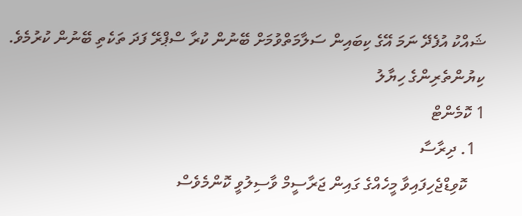ޝައްކު އުފެދޭ ނަމަ އޭގެ ކިބައިން ސަލާމަތްވުމަށް ބޭނުން ކުރާ ސްޕްރޭ ފަދަ ތަކެތި ބޭނުން ކުރުމެވެ.
ކިޔުންތެރިންގެ ހިޔާލު
1 ކޮމެންޓް
  1. ދިރާސާ
    ކޮވިޑްޖެހިފައިވާ މީހެއްގެ ގައިން ޖަރާސީމް ވާސިލުވީ ކޮންމެވެސް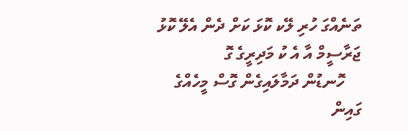ތަނެއްގަ ހުރި ލޭކ ކޮޅަ ކަށް ދެން އެލޭ ކޮޅު ޖަރާސީމް އާ އެ ކު މަދިރީގެ ގޮ
    ހޮނޑުން ދަމާލައިގެން ގޮސް މީހެއްގެ ގައިން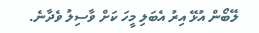ލޭބޯން އުޅޭ އިރު އެބަލި މީހަ ކަށް ވާސިލު ވެދާނެ.